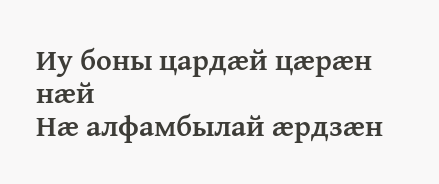Иу боны цардæй цæрæн нæй
Нæ алфамбылай æрдзæн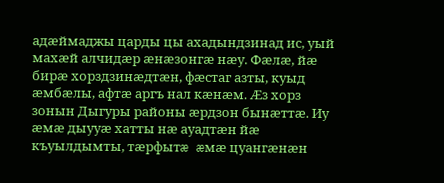адæймаджы царды цы ахадындзинад ис, уый махæй алчидæр æнæзонгæ нæу. Фæлæ, йæ бирæ хорздзинæдтæн, фæстаг азты, куыд æмбæлы, афтæ аргъ нал кæнæм. Æз хорз зонын Дыгуры районы æрдзон бынæттæ. Иу æмæ дыууæ хатты нæ ауадтæн йæ къуылдымты, тæрфытæ æмæ цуангæнæн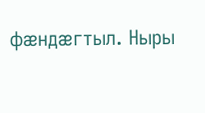фæндæгтыл. Ныры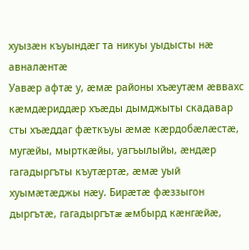хуызæн къуындæг та никуы уыдысты нæ авналæнтæ
Уавæр афтæ у, æмæ районы хъæутæм æввахс кæмдæриддæр хъæды дымджыты скадавар сты хъæддаг фæткъуы æмæ кæрдобæлæстæ, мугæйы, мырткæйы, уагъылыйы, æндæр гагадыргъты къутæртæ, æмæ уый хуымæтæджы нæу. Бирæтæ фæззыгон дыргътæ, гагадыргътæ æмбырд кæнгæйæ,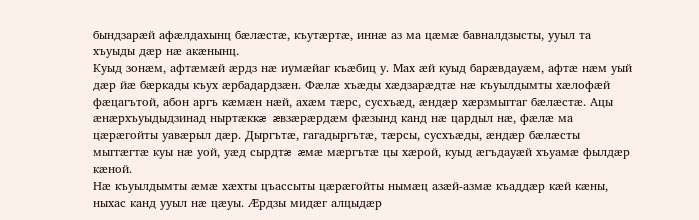бындзарæй афæлдахынц бæлæстæ, къутæртæ, иннæ аз ма цæмæ бавналдзысты, ууыл та хъуыды дæр нæ акæнынц.
Куыд зонæм, афтæмæй æрдз нæ иумæйаг къæбиц у. Мах æй куыд барæвдауæм, афтæ нæм уый дæр йæ бæркады къух æрбадардзæн. Фæлæ хъæды хæдзарæдтæ нæ къуылдымты хæлофæй фæцагътой, абон аргъ кæмæн нæй, ахæм тæрс, сусхъæд, æндæр хæрзмыггаг бæлæстæ. Ацы æнæрхъуыдыдзинад ныртæккæ æвзæрæрдæм фæзынд канд нæ цардыл нæ, фæлæ ма цæрæгойты уавæрыл дæр. Дыргътæ, гагадыргътæ, тæрсы, сусхъæды, æндæр бæлæсты мыггæгтæ куы нæ уой, уæд сырдтæ æмæ мæргътæ цы хæрой, куыд æгъдауæй хъуамæ фылдæр кæной.
Нæ къуылдымты æмæ хæхты цъассыты цæрæгойты нымæц азæй-азмæ къаддæр кæй кæны, ныхас канд ууыл нæ цæуы. Æрдзы мидæг алцыдæр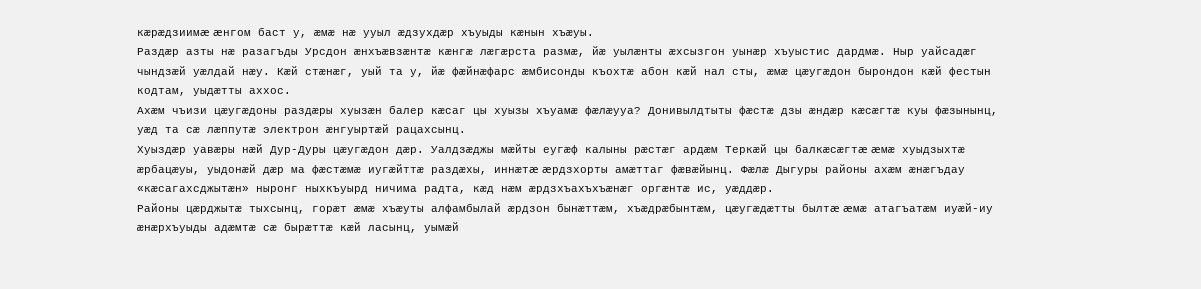кæрæдзиимæ æнгом баст у, æмæ нæ ууыл æдзухдæр хъуыды кæнын хъæуы.
Раздæр азты нæ разагъды Урсдон æнхъæвзæнтæ кæнгæ лæгæрста размæ, йæ уылæнты æхсызгон уынæр хъуыстис дардмæ. Ныр уайсадæг чындзæй уæлдай нæу. Кæй стæнæг, уый та у, йæ фæйнæфарс æмбисонды къохтæ абон кæй нал сты, æмæ цæугæдон бырондон кæй фестын кодтам, уыдæтты аххос.
Ахæм чъизи цæугæдоны раздæры хуызæн балер кæсаг цы хуызы хъуамæ фæлæууа? Донивылдтыты фæстæ дзы æндæр кæсæгтæ куы фæзынынц, уæд та сæ лæппутæ электрон æнгуыртæй рацахсынц.
Хуыздæр уавæры нæй Дур-Дуры цæугæдон дæр. Уалдзæджы мæйты еугæф калыны рæстæг ардæм Теркæй цы балкæсæгтæ æмæ хуыдзыхтæ æрбацæуы, уыдонæй дæр ма фæстæмæ иугæйттæ раздæхы, иннæтæ æрдзхорты амæттаг фæвæйынц. Фæлæ Дыгуры районы ахæм æнæгъдау «кæсагахсджытæн» ныронг ныхкъуырд ничима радта, кæд нæм æрдзхъахъхъæнæг оргæнтæ ис, уæддæр.
Районы цæрджытæ тыхсынц, горæт æмæ хъæуты алфамбылай æрдзон бынæттæм, хъæдрæбынтæм, цæугæдæтты былтæ æмæ атагъатæм иуæй-иу æнæрхъуыды адæмтæ сæ бырæттæ кæй ласынц, уымæй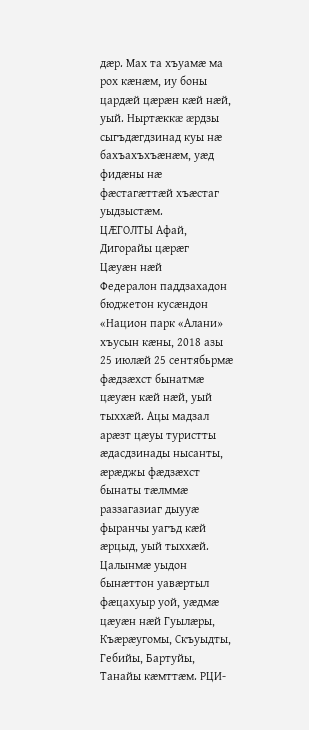дæр. Мах та хъуамæ ма рох кæнæм, иу боны цардæй цæрæн кæй нæй, уый. Ныртæккæ æрдзы сыгъдæгдзинад куы нæ бахъахъхъæнæм, уæд фидæны нæ фæстагæттæй хъæстаг уыдзыстæм.
ЦÆГОЛТЫ Афай, Дигорайы цæрæг
Цæуæн нæй
Федералон паддзахадон бюджетон кусæндон «Национ парк «Алани» хъусын кæны, 2018 азы 25 июлæй 25 сентябьрмæ фæдзæхст бынатмæ цæуæн кæй нæй, уый тыххæй. Ацы мадзал арæзт цæуы туристты æдасдзинады нысанты, æрæджы фæдзæхст бынаты тæлммæ раззагазиаг дыууæ фыранчы уагъд кæй æрцыд, уый тыххæй. Цалынмæ уыдон бынæттон уавæртыл фæцахуыр уой, уæдмæ цæуæн нæй Гуылæры, Къæрæугомы, Скъуыдты, Гебийы, Бартуйы, Танайы кæмттæм. РЦИ-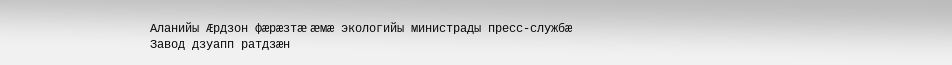Аланийы Æрдзон фæрæзтæ æмæ экологийы министрады пресс-службæ
Завод дзуапп ратдзæн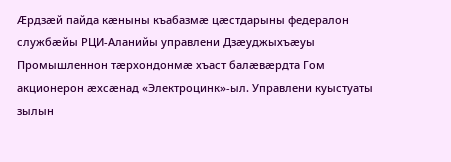Æрдзæй пайда кæныны къабазмæ цæстдарыны федералон службæйы РЦИ-Аланийы управлени Дзæуджыхъæуы Промышленнон тæрхондонмæ хъаст балæвæрдта Гом акционерон æхсæнад «Электроцинк»-ыл. Управлени куыстуаты зылын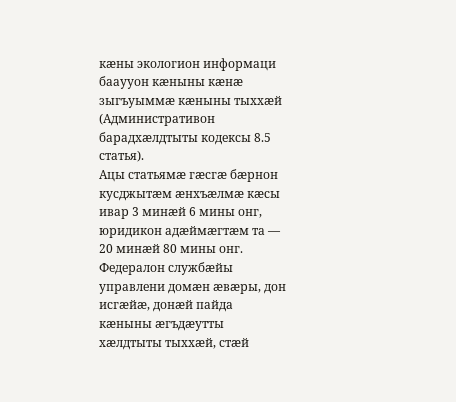кæны экологион информаци бааууон кæныны кæнæ зыгъуыммæ кæныны тыххæй (Административон барадхæлдтыты кодексы 8.5 статья).
Ацы статьямæ гæсгæ бæрнон кусджытæм æнхъæлмæ кæсы ивар 3 минæй 6 мины онг, юридикон адæймæгтæм та — 20 минæй 80 мины онг.
Федералон службæйы управлени домæн æвæры, дон исгæйæ, донæй пайда кæныны æгъдæутты хæлдтыты тыххæй, стæй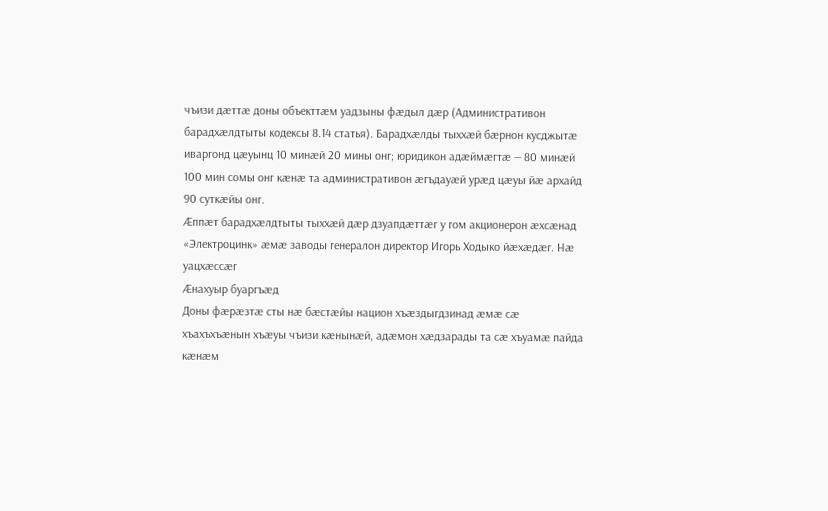чъизи дæттæ доны объекттæм уадзыны фæдыл дæр (Административон барадхæлдтыты кодексы 8.14 статья). Барадхæлды тыххæй бæрнон кусджытæ иваргонд цæуынц 10 минæй 20 мины онг; юридикон адæймæгтæ — 80 минæй 100 мин сомы онг кæнæ та административон æгъдауæй урæд цæуы йæ архайд 90 суткæйы онг.
Æппæт барадхæлдтыты тыххæй дæр дзуапдæттæг у гом акционерон æхсæнад «Электроцинк» æмæ заводы генералон директор Игорь Ходыко йæхæдæг. Нæ уацхæссæг
Æнахуыр буаргъæд
Доны фæрæзтæ сты нæ бæстæйы национ хъæздыгдзинад æмæ сæ хъахъхъæнын хъæуы чъизи кæнынæй, адæмон хæдзарады та сæ хъуамæ пайда кæнæм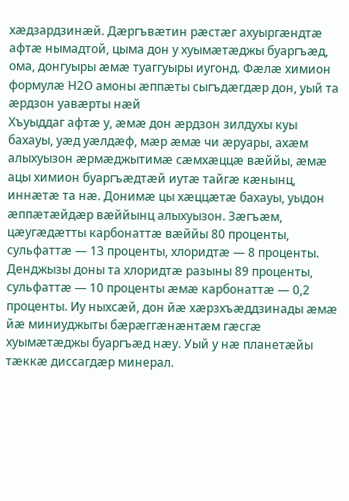хæдзардзинæй. Дæргъвæтин рæстæг ахуыргæндтæ афтæ нымадтой, цыма дон у хуымæтæджы буаргъæд, ома, донгуыры æмæ туаггуыры иугонд. Фæлæ химион формулæ Н2О амоны æппæты сыгъдæгдæр дон, уый та æрдзон уавæрты нæй
Хъуыддаг афтæ у, æмæ дон æрдзон зилдухы куы бахауы, уæд уæлдæф, мæр æмæ чи æруары, ахæм алыхуызон æрмæджытимæ сæмхæццæ вæййы, æмæ ацы химион буаргъæдтæй иутæ тайгæ кæнынц, иннæтæ та нæ. Донимæ цы хæццæтæ бахауы, уыдон æппæтæйдæр вæййынц алыхуызон. Зæгъæм, цæугæдæтты карбонаттæ вæййы 80 проценты, сульфаттæ — 13 проценты, хлоридтæ — 8 проценты. Денджызы доны та хлоридтæ разыны 89 проценты, сульфаттæ — 10 проценты æмæ карбонаттæ — 0,2 проценты. Иу ныхсæй, дон йæ хæрзхъæддзинады æмæ йæ миниуджыты бæрæггæнæнтæм гæсгæ хуымæтæджы буаргъæд нæу. Уый у нæ планетæйы тæккæ диссагдæр минерал.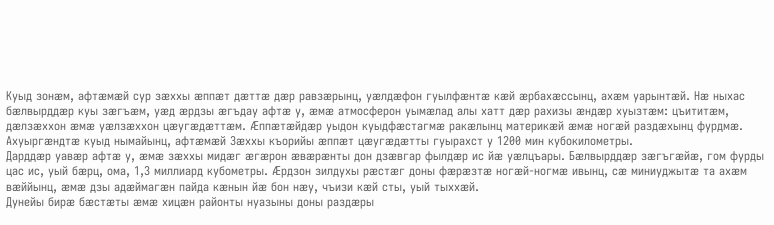Куыд зонæм, афтæмæй сур зæххы æппæт дæттæ дæр равзæрынц, уæлдæфон гуылфæнтæ кæй æрбахæссынц, ахæм уарынтæй. Нæ ныхас бæлвырддæр куы зæгъæм, уæд æрдзы æгъдау афтæ у, æмæ атмосферон уымæлад алы хатт дæр рахизы æндæр хуызтæм: цъититæм, дæлзæххон æмæ уæлзæххон цæугæдæттæм. Æппæтæйдæр уыдон куыдфæстагмæ ракæлынц материкæй æмæ ногæй раздæхынц фурдмæ. Ахуыргæндтæ куыд нымайынц, афтæмæй Зæххы къорийы æппæт цæугæдæтты гуырахст у 1200 мин кубокилометры.
Дарддæр уавæр афтæ у, æмæ зæххы мидæг æгæрон æвæрæнты дон дзæвгар фылдæр ис йæ уæлцъары. Бæлвырддæр зæгъгæйæ, гом фурды цас ис, уый бæрц, ома, 1,3 миллиард кубометры. Æрдзон зилдухы рæстæг доны фæрæзтæ ногæй-ногмæ ивынц, сæ миниуджытæ та ахæм вæййынц, æмæ дзы адæймагæн пайда кæнын йæ бон нæу, чъизи кæй сты, уый тыххæй.
Дунейы бирæ бæстæты æмæ хицæн районты нуазыны доны раздæры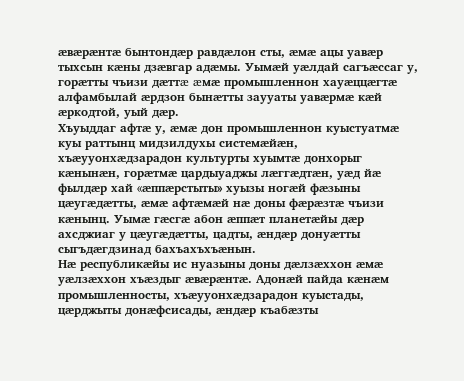æвæрæнтæ бынтондæр равдæлон сты, æмæ ацы уавæр тыхсын кæны дзæвгар адæмы. Уымæй уæлдай сагъæссаг у, горæтты чъизи дæттæ æмæ промышленнон хауæццæгтæ алфамбылай æрдзон бынæтты заууаты уавæрмæ кæй æркодтой, уый дæр.
Хъуыддаг афтæ у, æмæ дон промышленнон куыстуатмæ куы раттынц мидзилдухы системæйæн, хъæууонхæдзарадон культурты хуымтæ донхорыг кæнынæн, горæтмæ цардыуаджы лæггæдтæн, уæд йæ фылдæр хай «æппæрстыты» хуызы ногæй фæзыны цæугæдæтты, æмæ афтæмæй нæ доны фæрæзтæ чъизи кæнынц. Уымæ гæсгæ абон æппæт планетæйы дæр ахсджиаг у цæугæдæтты, цадты, æндæр донуæтты сыгъдæгдзинад бахъахъхъæнын.
Нæ республикæйы ис нуазыны доны дæлзæххон æмæ уæлзæххон хъæздыг æвæрæнтæ. Адонæй пайда кæнæм промышленносты, хъæууонхæдзарадон куыстады, цæрджыты донæфсисады, æндæр къабæзты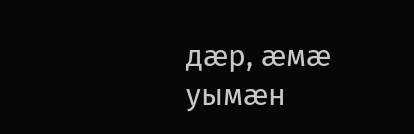дæр, æмæ уымæн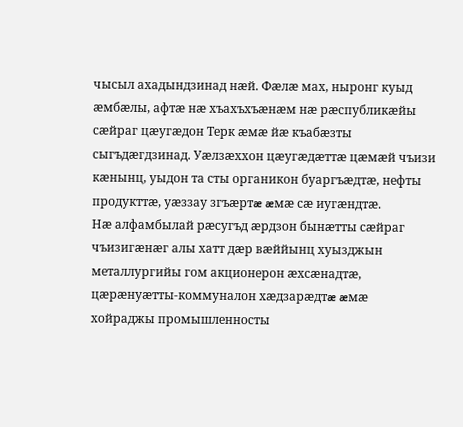чысыл ахадындзинад нæй. Фæлæ мах, ныронг куыд æмбæлы, афтæ нæ хъахъхъæнæм нæ рæспубликæйы сæйраг цæугæдон Терк æмæ йæ къабæзты сыгъдæгдзинад. Уæлзæххон цæугæдæттæ цæмæй чъизи кæнынц, уыдон та сты органикон буаргъæдтæ, нефты продукттæ, уæззау згъæртæ æмæ сæ иугæндтæ.
Нæ алфамбылай рæсугъд æрдзон бынæтты сæйраг чъизигæнæг алы хатт дæр вæййынц хуызджын металлургийы гом акционерон æхсæнадтæ, цæрæнуæтты-коммуналон хæдзарæдтæ æмæ хойраджы промышленносты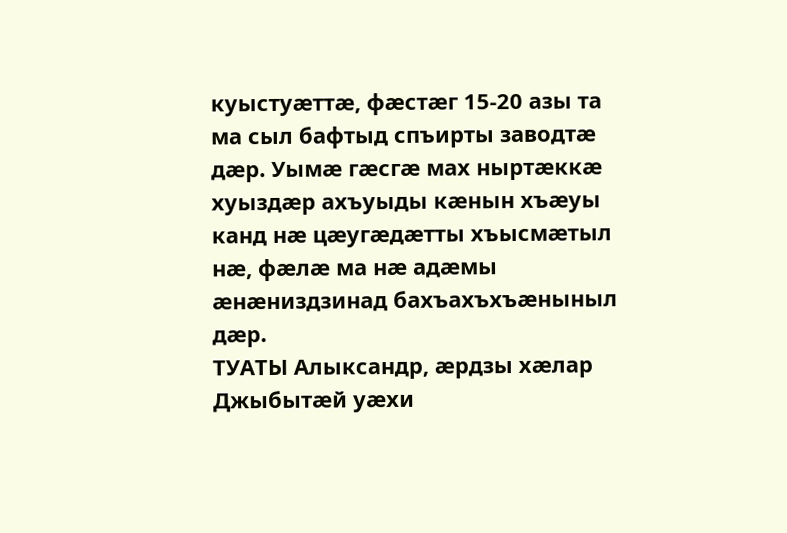куыстуæттæ, фæстæг 15-20 азы та ма сыл бафтыд спъирты заводтæ дæр. Уымæ гæсгæ мах ныртæккæ хуыздæр ахъуыды кæнын хъæуы канд нæ цæугæдæтты хъысмæтыл нæ, фæлæ ма нæ адæмы æнæниздзинад бахъахъхъæныныл дæр.
ТУАТЫ Алыксандр, æрдзы хæлар
Джыбытæй уæхи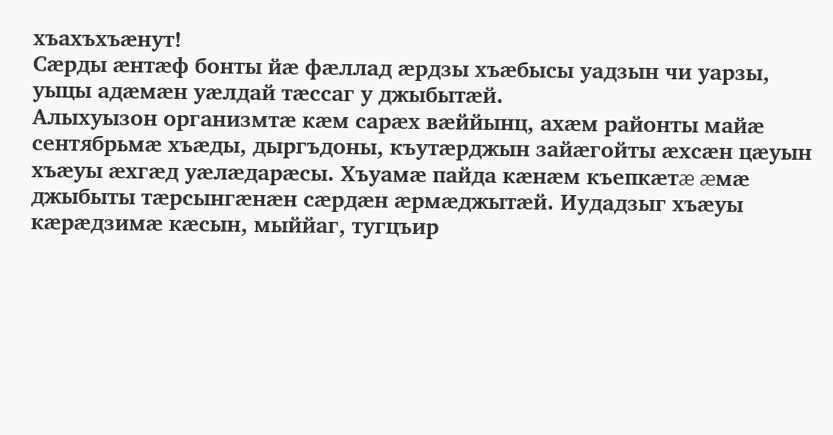хъахъхъæнут!
Сæрды æнтæф бонты йæ фæллад æрдзы хъæбысы уадзын чи уарзы, уыцы адæмæн уæлдай тæссаг у джыбытæй.
Алыхуызон организмтæ кæм сарæх вæййынц, ахæм районты майæ сентябрьмæ хъæды, дыргъдоны, къутæрджын зайæгойты æхсæн цæуын хъæуы æхгæд уæлæдарæсы. Хъуамæ пайда кæнæм къепкæтæ æмæ джыбыты тæрсынгæнæн сæрдæн æрмæджытæй. Иудадзыг хъæуы кæрæдзимæ кæсын, мыййаг, тугцъир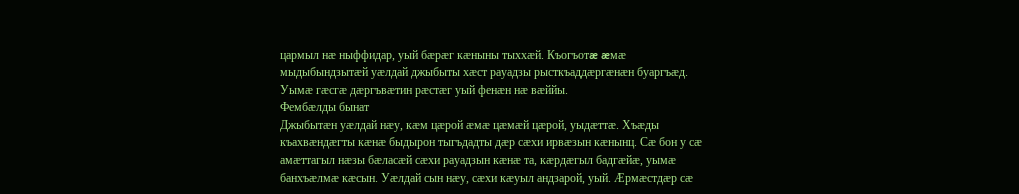цармыл нæ ныффидар, уый бæрæг кæныны тыххæй. Къогъотæ æмæ мыдыбындзытæй уæлдай джыбыты хæст рауадзы рысткъаддæргæнæн буаргъæд. Уымæ гæсгæ дæргъвæтин рæстæг уый фенæн нæ вæййы.
Фембæлды бынат
Джыбытæн уæлдай нæу, кæм цæрой æмæ цæмæй цæрой, уыдæттæ. Хъæды къахвæндæгты кæнæ быдырон тыгъдадты дæр сæхи ирвæзын кæнынц. Сæ бон у сæ амæттагыл нæзы бæласæй сæхи рауадзын кæнæ та, кæрдæгыл бадгæйæ, уымæ банхъæлмæ кæсын. Уæлдай сын нæу, сæхи кæуыл андзарой, уый. Æрмæстдæр сæ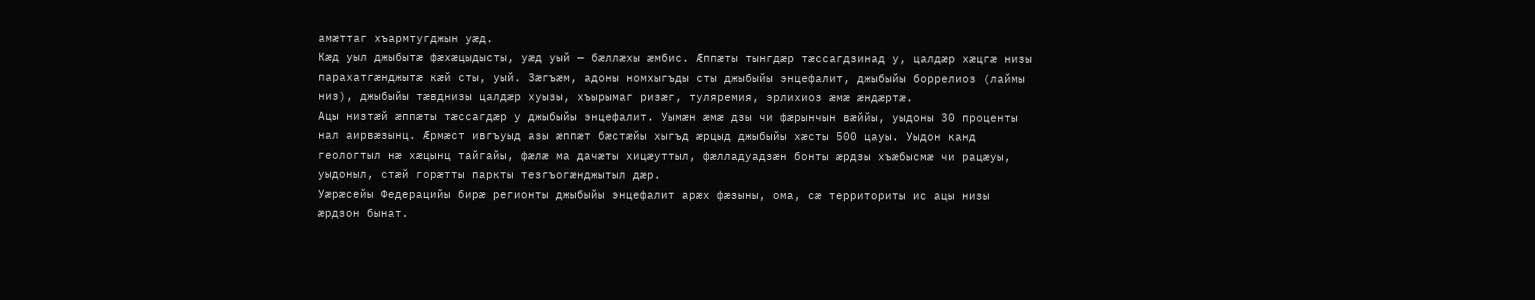амæттаг хъармтугджын уæд.
Кæд уыл джыбытæ фæхæцыдысты, уæд уый — бæллæхы æмбис. Æппæты тынгдæр тæссагдзинад у, цалдæр хæцгæ низы парахатгæнджытæ кæй сты, уый. Зæгъæм, адоны номхыгъды сты джыбыйы энцефалит, джыбыйы боррелиоз (лаймы низ), джыбыйы тæвднизы цалдæр хуызы, хъырымаг ризæг, туляремия, эрлихиоз æмæ æндæртæ.
Ацы низтæй æппæты тæссагдæр у джыбыйы энцефалит. Уымæн æмæ дзы чи фæрынчын вæййы, уыдоны 30 проценты нал аирвæзынц. Æрмæст ивгъуыд азы æппæт бæстæйы хыгъд æрцыд джыбыйы хæсты 500 цауы. Уыдон канд геологтыл нæ хæцынц тайгайы, фæлæ ма дачæты хицæуттыл, фæлладуадзæн бонты æрдзы хъæбысмæ чи рацæуы, уыдоныл, стæй горæтты паркты тезгъогæнджытыл дæр.
Уæрæсейы Федерацийы бирæ регионты джыбыйы энцефалит арæх фæзыны, ома, сæ территориты ис ацы низы æрдзон бынат.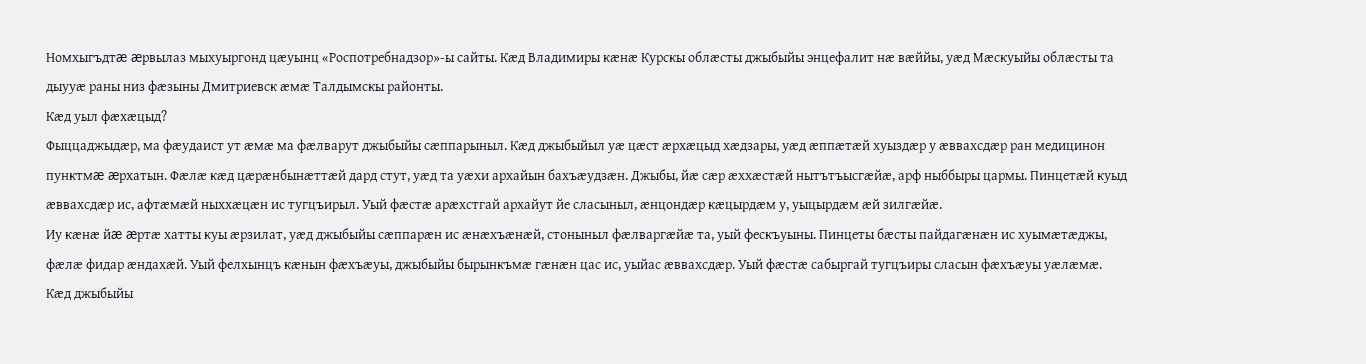Номхыгъдтæ æрвылаз мыхуыргонд цæуынц «Роспотребнадзор»-ы сайты. Кæд Владимиры кæнæ Курскы облæсты джыбыйы энцефалит нæ вæййы, уæд Мæскуыйы облæсты та дыууæ раны низ фæзыны Дмитриевск æмæ Талдымскы районты.
Кæд уыл фæхæцыд?
Фыццаджыдæр, ма фæудаист ут æмæ ма фæлварут джыбыйы сæппарыныл. Кæд джыбыйыл уæ цæст æрхæцыд хæдзары, уæд æппæтæй хуыздæр у æввахсдæр ран медицинон пунктмæ æрхатын. Фæлæ кæд цæрæнбынæттæй дард стут, уæд та уæхи архайын бахъæудзæн. Джыбы, йæ сæр æххæстæй нытътъысгæйæ, арф ныббыры цармы. Пинцетæй куыд æввахсдæр ис, афтæмæй ныххæцæн ис тугцъирыл. Уый фæстæ арæхстгай архайут йе сласыныл, æнцондæр кæцырдæм у, уыцырдæм æй зилгæйæ.
Иу кæнæ йæ æртæ хатты куы æрзилат, уæд джыбыйы сæппарæн ис æнæхъæнæй, стоныныл фæлваргæйæ та, уый фескъуыны. Пинцеты бæсты пайдагæнæн ис хуымæтæджы, фæлæ фидар æндахæй. Уый фелхынцъ кæнын фæхъæуы, джыбыйы бырынкъмæ гæнæн цас ис, уыйас æввахсдæр. Уый фæстæ сабыргай тугцъиры сласын фæхъæуы уæлæмæ.
Кæд джыбыйы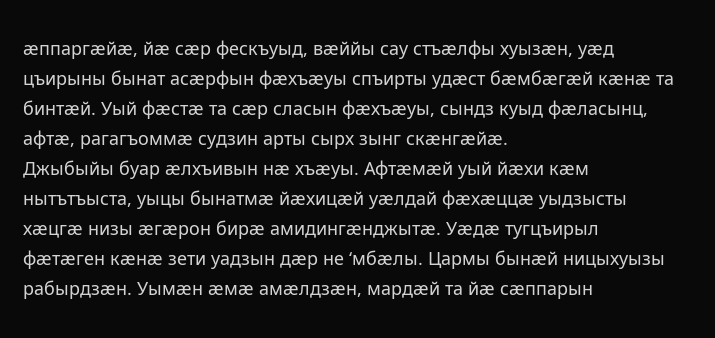æппаргæйæ, йæ сæр фескъуыд, вæййы сау стъæлфы хуызæн, уæд цъирыны бынат асæрфын фæхъæуы спъирты удæст бæмбæгæй кæнæ та бинтæй. Уый фæстæ та сæр сласын фæхъæуы, сындз куыд фæласынц, афтæ, рагагъоммæ судзин арты сырх зынг скæнгæйæ.
Джыбыйы буар æлхъивын нæ хъæуы. Афтæмæй уый йæхи кæм нытътъыста, уыцы бынатмæ йæхицæй уæлдай фæхæццæ уыдзысты хæцгæ низы æгæрон бирæ амидингæнджытæ. Уæдæ тугцъирыл фæтæген кæнæ зети уадзын дæр не ‘мбæлы. Цармы бынæй ницыхуызы рабырдзæн. Уымæн æмæ амæлдзæн, мардæй та йæ сæппарын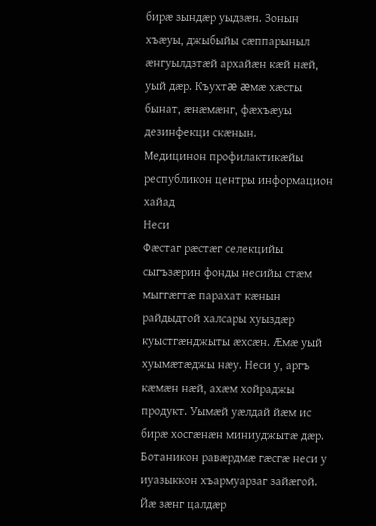бирæ зындæр уыдзæн. Зонын хъæуы, джыбыйы сæппарыныл æнгуылдзтæй архайæн кæй нæй, уый дæр. Къухтæ æмæ хæсты бынат, æнæмæнг, фæхъæуы дезинфекци скæнын.
Медицинон профилактикæйы республикон центры информацион хайад
Неси
Фæстаг рæстæг селекцийы сыгъзæрин фонды несийы стæм мыггæгтæ парахат кæнын райдыдтой халсары хуыздæр куыстгæнджыты æхсæн. Æмæ уый хуымæтæджы нæу. Неси у, аргъ кæмæн нæй, ахæм хойраджы продукт. Уымæй уæлдай йæм ис бирæ хосгæнæн миниуджытæ дæр.
Ботаникон равæрдмæ гæсгæ неси у иуазыккон хъармуарзаг зайæгой. Йæ зæнг цалдæр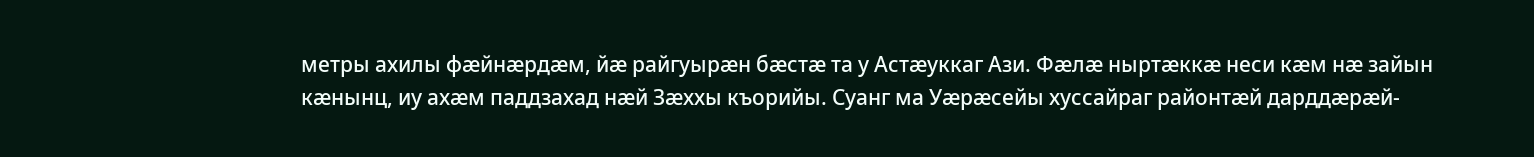метры ахилы фæйнæрдæм, йæ райгуырæн бæстæ та у Астæуккаг Ази. Фæлæ ныртæккæ неси кæм нæ зайын кæнынц, иу ахæм паддзахад нæй Зæххы къорийы. Суанг ма Уæрæсейы хуссайраг районтæй дарддæрæй-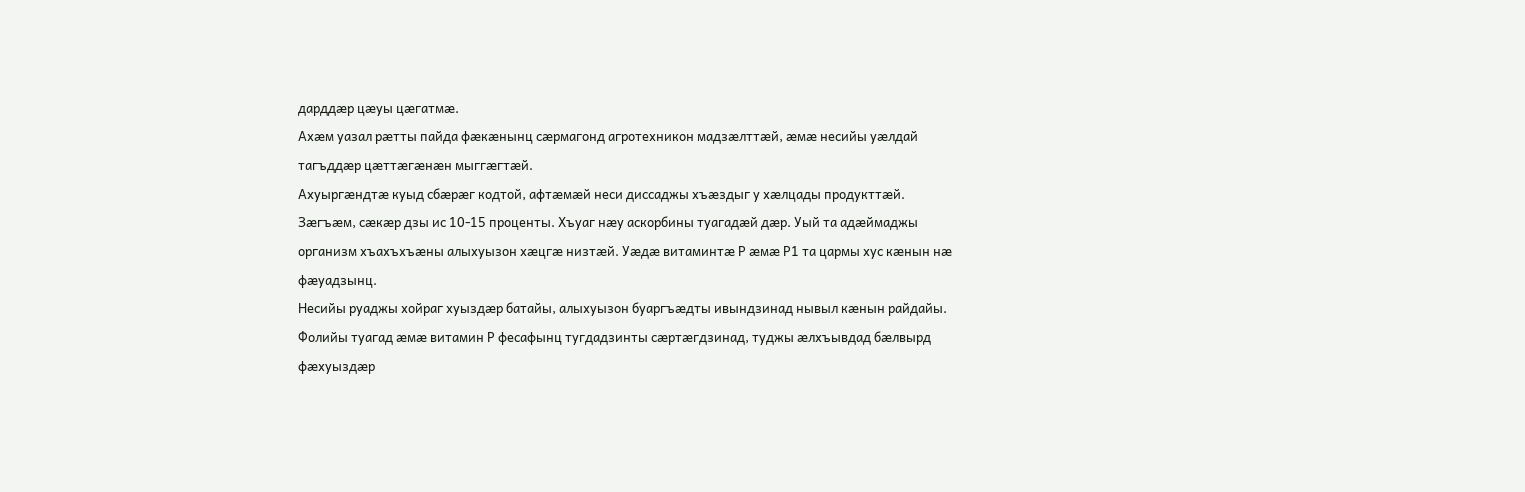дарддæр цæуы цæгатмæ.
Ахæм уазал рæтты пайда фæкæнынц сæрмагонд агротехникон мадзæлттæй, æмæ несийы уæлдай тагъддæр цæттæгæнæн мыггæгтæй.
Ахуыргæндтæ куыд сбæрæг кодтой, афтæмæй неси диссаджы хъæздыг у хæлцады продукттæй. Зæгъæм, сæкæр дзы ис 10-15 проценты. Хъуаг нæу аскорбины туагадæй дæр. Уый та адæймаджы организм хъахъхъæны алыхуызон хæцгæ низтæй. Уæдæ витаминтæ Р æмæ Р1 та цармы хус кæнын нæ фæуадзынц.
Несийы руаджы хойраг хуыздæр батайы, алыхуызон буаргъæдты ивындзинад нывыл кæнын райдайы. Фолийы туагад æмæ витамин Р фесафынц тугдадзинты сæртæгдзинад, туджы æлхъывдад бæлвырд фæхуыздæр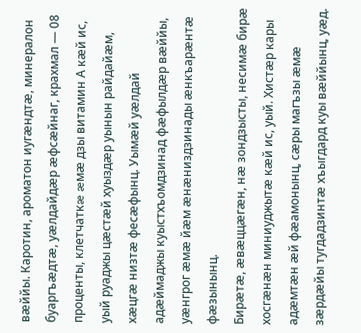вæййы. Каротин, ароматон иугæндтæ, минералон буаргъæдтæ, уæлдайдæр æфсæйнаг, крахмал — 08 проценты, клетчаткæ æмæ дзы витамин А кæй ис, уый руаджы цæстæй хуыздæр уынын райдайæм, хæцгæ низтæ фесæфынц. Уымæй уæлдай адæймаджы куыстхъомдзинад фæфылдæр вæййы, уæнгрог æмæ йæм æнæниздзинады æнкъарæнтæ фæзынынц.
Бирæтæ, æвæццæгæн, нæ зондзысты, несимæ бирæ хосгæнæн миниуджытæ кæй ис, уый. Хистæр кары адæмтæн æй фæамонынц, сæры магъзы æмæ зæрдæйы тугдадзинтæ хъыгдард куы вæййынц, уæд.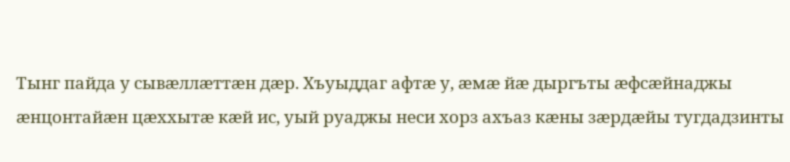Тынг пайда у сывæллæттæн дæр. Хъуыддаг афтæ у, æмæ йæ дыргъты æфсæйнаджы æнцонтайæн цæххытæ кæй ис, уый руаджы неси хорз ахъаз кæны зæрдæйы тугдадзинты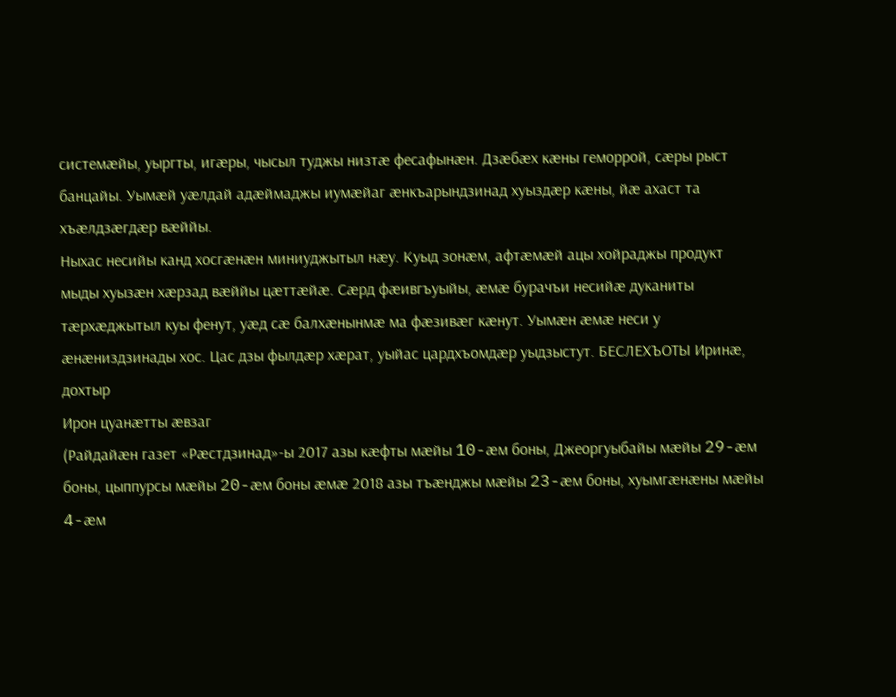системæйы, уыргты, игæры, чысыл туджы низтæ фесафынæн. Дзæбæх кæны геморрой, сæры рыст банцайы. Уымæй уæлдай адæймаджы иумæйаг æнкъарындзинад хуыздæр кæны, йæ ахаст та хъæлдзæгдæр вæййы.
Ныхас несийы канд хосгæнæн миниуджытыл нæу. Куыд зонæм, афтæмæй ацы хойраджы продукт мыды хуызæн хæрзад вæййы цæттæйæ. Сæрд фæивгъуыйы, æмæ бурачъи несийæ дуканиты тæрхæджытыл куы фенут, уæд сæ балхæнынмæ ма фæзивæг кæнут. Уымæн æмæ неси у æнæниздзинады хос. Цас дзы фылдæр хæрат, уыйас цардхъомдæр уыдзыстут. БЕСЛЕХЪОТЫ Иринæ, дохтыр
Ирон цуанæтты æвзаг
(Райдайæн газет «Рæстдзинад»-ы 2017 азы кæфты мæйы 10-æм боны, Джеоргуыбайы мæйы 29-æм боны, цыппурсы мæйы 20-æм боны æмæ 2018 азы тъæнджы мæйы 23-æм боны, хуымгæнæны мæйы 4-æм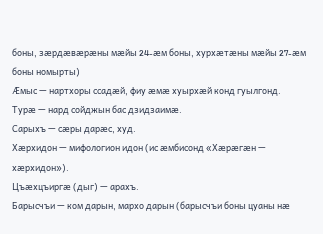боны, зæрдæвæрæны мæйы 24-æм боны, хурхæтæны мæйы 27-æм боны номырты)
Æмыс — нартхоры ссадæй, фиу æмæ хуырхæй конд гуылгонд.
Турæ — нард сойджын бас дзидзаимæ.
Сарыхъ — сæры дарæс, худ.
Хæрхидон — мифологион идон (ис æмбисонд «Хæрæгæн — хæрхидон»).
Цъæхцъиргæ (дыг) — арахъ.
Барысчъи — ком дарын, мархо дарын (барысчъи боны цуаны нæ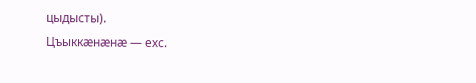цыдысты).
Цъыккæнæнæ — ехс.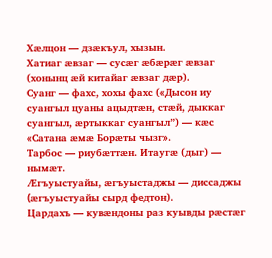Хæлцон — дзæкъул, хызын.
Хатиаг æвзаг — сусæг æбæрæг æвзаг (хонынц æй китайаг æвзаг дæр).
Суанг — фахс, хохы фахс («Дысон иу суангыл цуаны ацыдтæн, стæй, дыккаг суангыл, æртыккаг суангыл”) — кæс «Сатана æмæ Борæты чызг».
Тарбос — риубæттæн. Итаугæ (дыг) — нымæт.
Æгъуыстуайы, æгъуыстаджы — диссаджы (æгъуыстуайы сырд федтон).
Цардахъ — кувæндоны раз куывды рæстæг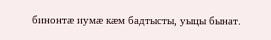бинонтæ иумæ кæм бадтысты, уыцы бынат.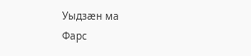Уыдзæн ма
Фарс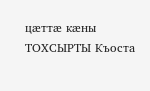цæттæ кæны ТОХСЫРТЫ Къоста